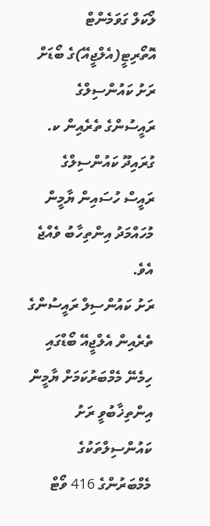ލޯކަލް ގަވަމެންޓް އޮތޯރިޓީ(އެލްޖީއޭ)ގެ ބޯޑަށް ރަށު ކައުންސިލްގެ ރައީސުންގެ ތެރެއިން ކ. ގުރައިދޫ ކައުންސިލްގެ ރައީސް ހުސައިން ޔާމީން މުހައްމަދު އިންތިހާބު ވެއްޖެ އެވެ.
ރަށު ކައުންސިލް ރައީސުންގެ ތެރެއިން އެލްޖީއޭ ބޯޑްގައި ހިމެނޭ މެމްބަރުކަމަށް ޔާމީން އިންތިޚާބުވީ ރަށު ކައުންސިލްތަކުގެ މެމްބަރުންގެ 416 ވޯޓް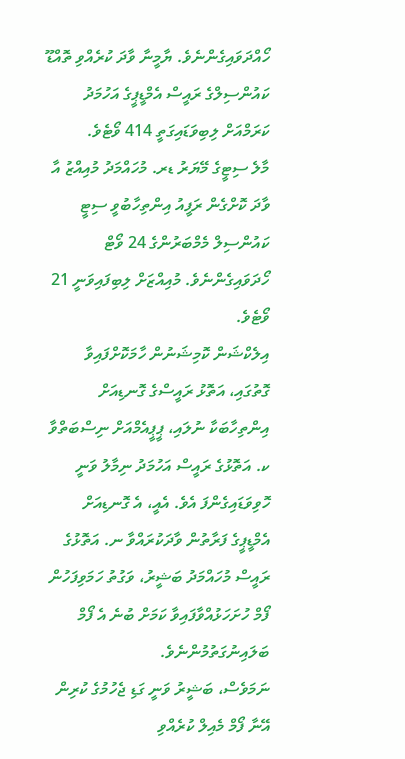ހޯއްދަވައިގެންނެވެ. ޔާމީނާ ވާދަ ކުރެއްވި ތޮއްޑޫ ކައުންސިލްގެ ރައީސް އެމްޑީޕީގެ އަހުމަދު ކަރަމްއަށް ލިބިވަޑައިގަތީ 414 ވޯޓެވެ.
މާލެ ސިޓީގެ މޭޔަރު ޑރ. މުހައްމަދު މުއިއްޒު އާ ވާދަ ކޮށްގެން ރަފީއު އިންތިހާބުވީ ސިޓީ ކައުންސިލް މެމްބަރުންގެ 24 ވޯޓް ހޯދަވައިގެންނެވެ. މުއިއްޒަށް ލިބިފައިވަނީ 21 ވޯޓެވެ.
އިލެކްޝަން ކޮމިޝަނުން ހާމަކޮށްފައިވާ ގޮތުގައި، އަތޮޅު ރައީސްގެ ގޮނޑިއަށް އިންތިހާބަކާ ނުލައި، ޕީޕީއެމްއަށް ނިސްބަތްވާ ކ. އަތޮޅުގެ ރައީސް އަހުމަދު ނިމާލު ވަނީ ހޮވިވަޑައިގެންފަ އެވެ. އެއީ، އެ ގޮނޑިއަށް އެމްޑީޕީގެ ފަރާތުން ވާދަކުރައްވާ ނ. އަތޮޅުގެ ރައީސް މުހައްމަދު ބަޝީރު، ވަގުތު ހަމަވިފަހުން ފޯމް ހުށަހަޅުއްވާފައިވާ ކަމަށް ބުނެ އެ ފޯމް ބަލައިނުގަތުމުންނެވެ.
ނަމަވެސް، ބަޝީރު ވަނީ ގަޑި ޖެހުމުގެ ކުރިން އޭނާ ފޯމް މެއިލް ކުރެއްވި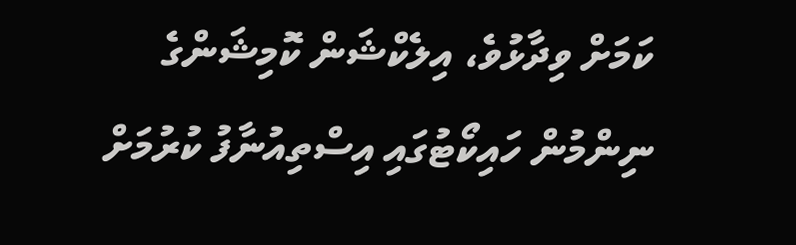ކަމަށް ވިދާޅުވެ، އިލެކްޝަން ކޮމިޝަންގެ ނިންމުން ހައިކޯޓުގައި އިސްތިއުނާފު ކުރުމަށް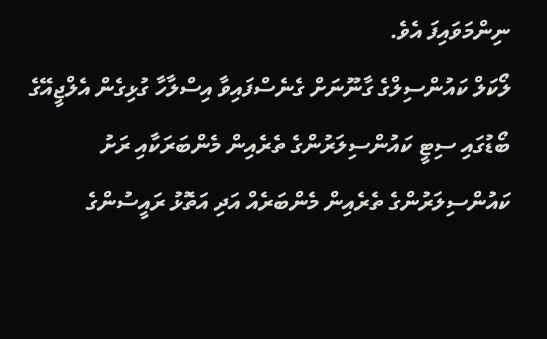ނިންމަވައިފަ އެވެ.
ލޯކަލް ކައުންސިލްގެ ގާނޫނަށް ގެނެސްފައިވާ އިސްލާހާ ގުޅިގެން އެލްޖީއޭގެ ބޯޑުގައި ސިޓީ ކައުންސިލަރުންގެ ތެރެއިން މެންބަރަކާއި ރަށު ކައުންސިލަރުންގެ ތެރެއިން މެންބަރެއް އަދި އަތޮޅު ރައީސުންގެ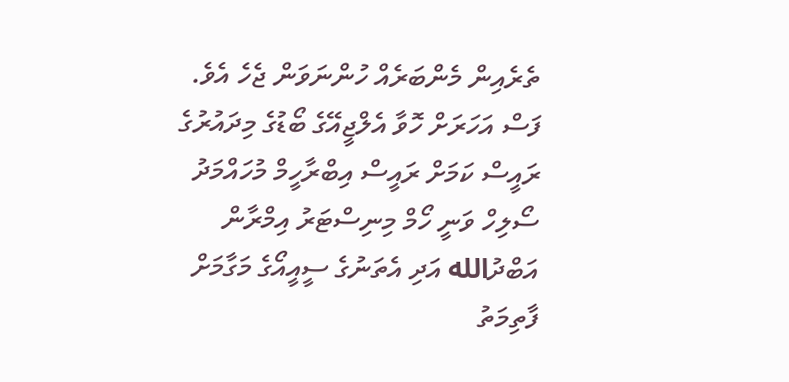ތެރެއިން މެންބަރެއް ހުންނަވަން ޖެހެ އެވެ.
ފަސް އަހަރަށް ހޮވާ އެލްޖީއޭގެ ބޯޑުގެ މިދައުރުގެ ރައީސް ކަމަށް ރައީސް އިބްރާހީމް މުހައްމަދު ސޯލިހް ވަނީ ހޯމް މިނިސްޓަރު އިމްރާން އަބްދުالله އަދި އެތަނުގެ ސީއީއޯގެ މަގާމަށް ފާތިމަތު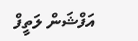އަފްޝަން ލަތީފް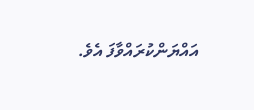އައްޔަންކުރައްވާފަ އެވެ.